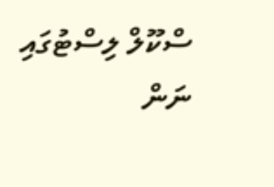ސްކޫލް ލިސްޓުގައި ނަން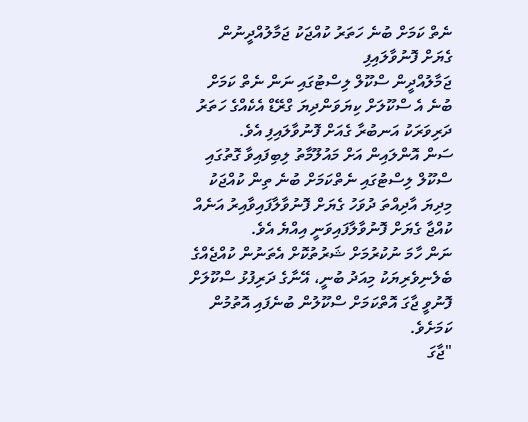ނެތް ކަމަށް ބުނެ ހަތަރު ކުއްޖަކު ޖަމާލުއްދީނުން ގެޔަށް ފޮނުވާލައިފި
ޖަމާލުއްދީން ސްކޫލް ލިސްޓުގައި ނަން ނެތް ކަމަށް ބުނެ އެ ސްކޫލަށް ކިޔަވަންދިޔަ ގްރޭޑް އެކެއްގެ ހަތަރު ދަރިވަރަކު އަނބުރާ ގެއަށް ފޮނުވާލައިފި އެވެ.
ސަން އޮންލައިން އަށް މައުލޫމާތު ލިބިފައިވާ ގޮތުގައި ސްކޫލް ލިސްޓުގައި ނެތްކަމަށް ބުނެ ތިން ކުއްޖަކު މިދިޔަ އާދިއްތަ ދުވަހު ގެޔަށް ފޮނުވާލާފައިވާއިރު އަނެއް ކުއްޖާ ގެޔަށް ފޮނުވާލާފައިވަނީ އިއްޔެ އެވެ.
ނަން ހާމަ ނުކުރުމަށް ޝަރުތުކޮށް އެތަނުން ކުއްޖެއްގެ ބެލެނިވެރިޔަކު މިއަދު ބުނީ، އޭނާގެ ދަރިފުޅު ސްކޫލަށް ފޮނުވީ ޖާގަ އޮތްކަމަށް ސްކޫލުން ބުނެފައި އޮތުމުން ކަމަށެވެ.
"ޖާގަ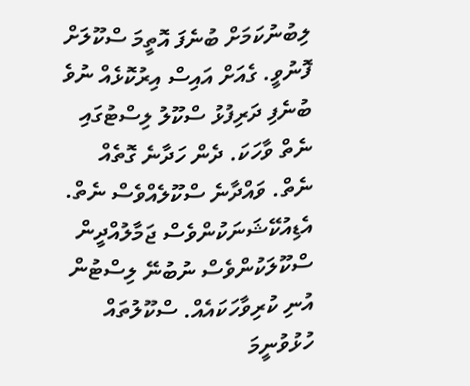ލިބުނުކަމަށް ބުނެފަ އޮތީމަ ސްކޫލަށް ފޮނުވީ. ގެއަށް އައިސް އިރުކޮޅެއް ނުވެ ބުނެފި ދަރިފުޅު ސްކޫލު ލިސްޓުގައި ނެތް ވާހަކަ. ދެން ހަދާނެ ގޮތެއް ނެތް. ވައްދާނެ ސްކޫލެއްވެސް ނެތް. އެޑިއުކޭޝަނަކުންވެސް ޖަމާލުއްދީން ސްކޫލަކުންވެސް ނުބުނޭ ލިސްޓުން އުނި ކުރިވާހަކައެއް. ސްކޫލުތައް ހުޅުވުނީމަ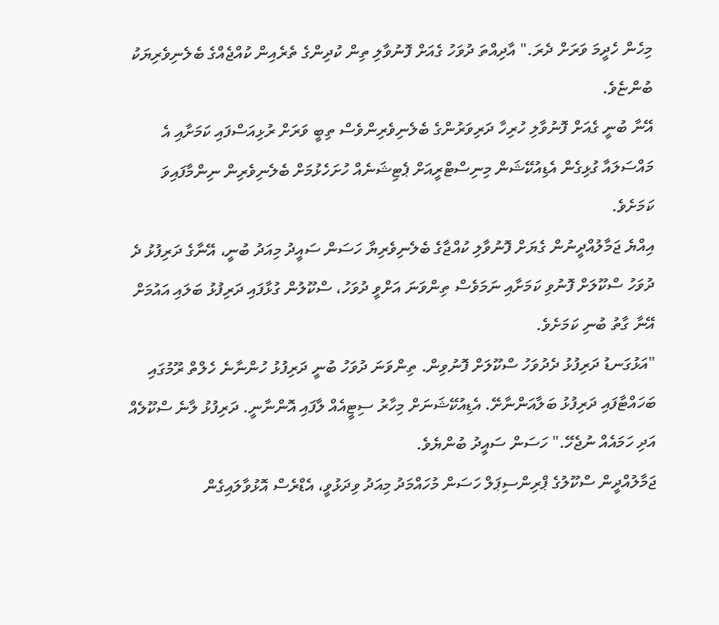މިހެން ހެދީމަ ވަރަށް ދެރަ." އާދިއްތަ ދުވަހު ގެއަށް ފޮނުވާލި ތިން ކުދިންގެ ތެރެއިން ކުއްޖެއްގެ ބެލެނިވެރިޔަކު ބުންޏެވެ.
އޭނާ ބުނީ ގެއަށް ފޮނުވާލި ހުރިހާ ދަރިވަރުންގެ ބެލެނިވެރިންވެސް ތިބީ ވަރަށް ރުޅިއަސްފައި ކަމަށާއި އެ މައްސަލައާ ގުޅިގެން އެޑިއުކޭޝަން މިނިސްޓްރީއަށް ޕެޓިޝަނެއް ހުށަހެޅުމަށް ބެލެނިވެރިން ނިންމާފައިވަ ކަމަށެވެ.
އިއްޔެ ޖަމާލުއްދީނުން ގެޔަށް ފޮނުވާލި ކުއްޖާގެ ބެލެނިވެރިޔާ ހަސަން ސައީދު މިއަދު ބުނީ، އޭނާގެ ދަރިފުޅު ދެ ދުވަހު ސްކޫލަށް ފޮނުވި ކަމަށާއި ނަމަވެސް ތިންވަނަ އަށްވީ ދުވަހު، ސްކޫލުން ގުޅާފައި ދަރިފުޅު ބަލައި އައުމަށް އޭނާ ގާތު ބުނި ކަމަށެވެ.
"އަޅުގަނޑު ދަރިފުޅު ދެދުވަހު ސްކޫލަށް ފޮނުވިން. ތިންވަނަ ދުވަހު ބުނީ ދަރިފުޅު ހުންނާނެ ހެލްތް ރޫމުގައި ބަހައްޓާފައި ދަރިފުޅު ބަލާއަންނާށޭ. އެޑިއުކޭޝަނަށް މިހާރު ސިޓީއެއް ލާފައި އޮންނާނީ. ދަރިފުޅު ލާނެ ސްކޫލެއް އަދި ހަމައެއް ނުޖެހޭ." ހަސަން ސައީދު ބުންޔެވެ.
ޖަމާލުއްދީން ސްކޫލުގެ ޕްރިންސިޕަލް ހަސަން މުހައްމަދު މިއަދު ވިދަޅުވީ، އެޑްރެސް އޮޅުވާލައިގެން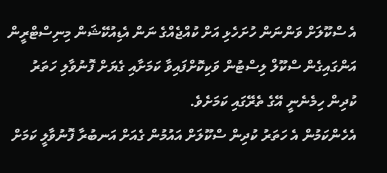އެ ސްކޫލަށް ވަންނަން ހުށަހެޅި އަށް ކުއްޖެއްގެ ނަން އެޑިއުކޭޝަން މިނިސްޓްރީން އަންގައިގެން ސްކޫލް ލިސްޓުން ވަކިކޮށްފައިވާ ކަމަށާއި ގެޔަށް ފޮނުވާލި ހަތަރު ކުދިން ހިމެނެނީ އޭގެ ތެރޭގައި ކަމަށެވެ.
އެހެންކަމުން އެ ހަތަރު ކުދިން ސްކޫލަށް އައުމުން ގެއަށް އަނބުރާ ފޮނުވާލީ ކަމަށް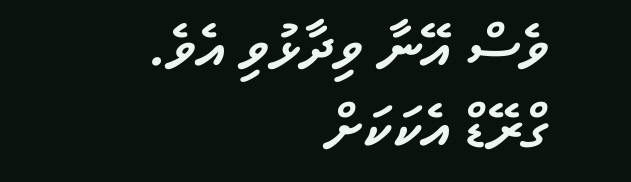ވެސް އޭނާ ވިދާޅުވި އެވެ.
ގްރޭޑް އެކަކަށް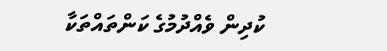ކުދިން ވެއްދުމުގެ ކަންތައްތަކާ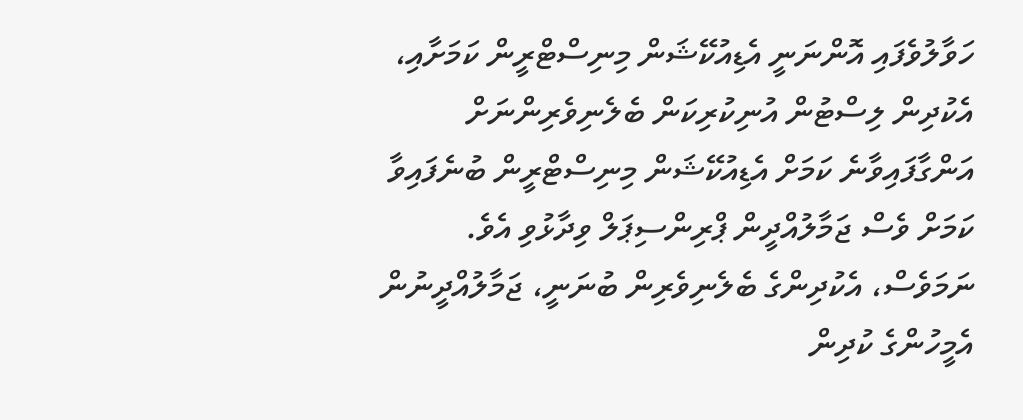ހަވާލުވެފައި އޮންނަނީ އެޑިއުކޭޝަން މިނިސްޓްރީން ކަމަށާއި، އެކުދިން ލިސްޓުން އުނިކުރިކަން ބެލެނިވެރިންނަށް އަންގާފައިވާނެ ކަމަށް އެޑިއުކޭޝަން މިނިސްޓްރީން ބުނެފައިވާ ކަމަށް ވެސް ޖަމާލުއްދީން ޕްރިންސިޕަލް ވިދާޅުވި އެވެ.
ނަމަވެސް، އެކުދިންގެ ބެލެނިވެރިން ބުނަނީ، ޖަމާލުއްދީނުން އެމީހުންގެ ކުދިން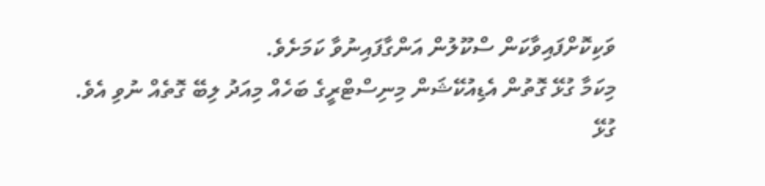ވަކިކޮށްފައިވާކަން ސްކޫލުން އަންގާފައިނުވާ ކަމަށެވެ.
މިކަމާ ގުޅޭ ގޮތުން އެޑިއުކޭޝަން މިނިސްޓްރީގެ ބަހެއް މިއަދު ލިބޭ ގޮތެއް ނުވި އެވެ.
ގުޅޭ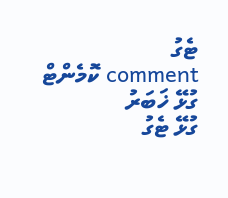ޓެގު
comment ކޮމެންޓް
ގުޅޭ ޚަބަރު
ގުޅޭ ޓެގު